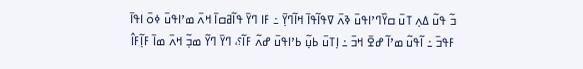ߏ߬ ߟߎ߬ ߡߍ߲ ߠߎ߫ ߛߌ߰ߣߴߊߟߎ߫ ߢߍ߫ ߜߟߊ߬ߟߊ߫ ߞߊ߬ߣߌ߲߫ ߸ ߓߊ ߣߌ߫ ߟߊ߬ߥߛߊ߫ ߞߍ߫ ߘߴߊߟߎ߫ ߦߋ߫ ߊߟߊ߫ ߓߟߏ߫ ߸ ߊ߬ߟߎ߬ ߘߴߊ߬ ߝߐ߫ ߞߏ߫ ߸ ߊ߲ߠߎ߫ ߕߎ߲߬ ߕߴߊߟߎ߫ ߝߍ߬ ߓߊ߬؟، ߣߌ߫ ߣߌ߬ ߘߏ߲߬ ߞߍ߫ ߘߊ߫ ߓߊ߲߬ߓߊ߮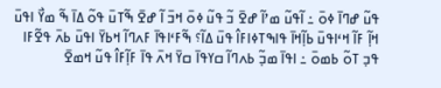ߟߎ߬ ߝߣߊ߫ ߦߋ߫ ߸ ߊ߬ߟߎ߬ ߘߴߊ߬ ߝߐ߫ ߏ߬ ߟߎ߬ ߦߋ߫ ߞߏ߫ ߊ߬ ߝߐ߫ ߒ߬ߠߎ߫ ߟߋ߬ ߡߊ߫ ߒ߬ ߘߌ߯ ߊߟߎ߫ ߞߊ߲߬ ߓߊ߬ ߞߵߊߟߎ߫ ߕߊ߲߬ߞߊ߫ ߟߊߒߠߦߊߓߊ߮ ߟߎ߫ ߡߊ߬؟ ߒ߬ߓߵߊߟߊ߫ ߓߍߣߊ߬ ߞߕߌ߫ ߊߟߎ߫ ߕߍ߫ ߟߐ߬ߓߊ ߟߏ߲ ߠߋ߬ ߕߘߋ߫ ߸ ߊߟߊ߫ ߘߏ߲߬ ߕߍߣߊ߬ ߛߌߟߊ߫ ߛߌ߫ ߞߍ߫ ߟߊ߫ ߓߊ߲߬ߓߊ߮ ߟߎ߬ ߞߘߐ߫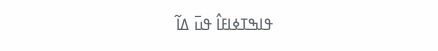ߟߊߒߠߦߊߓߊ߮ ߟߎ߫ ߡߊ߬